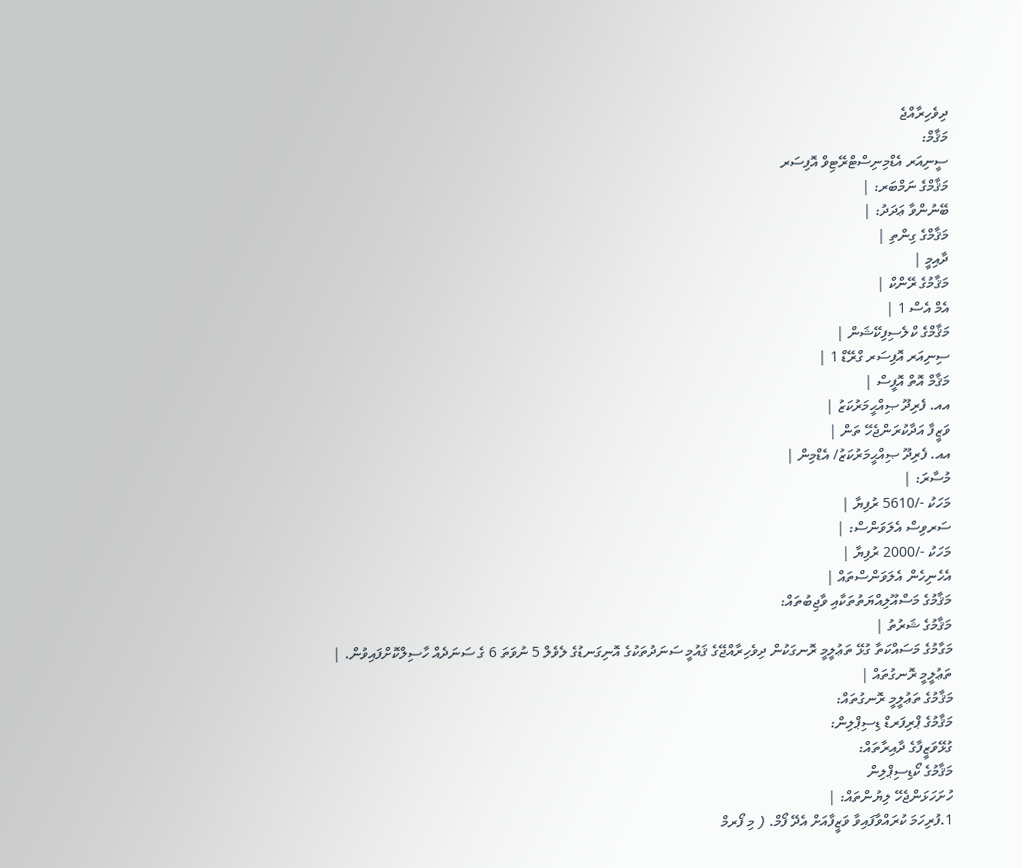ދިވެހިރާއްޖެ
މަޤާމް:
ސީނިއަރ އެޑްމިނިސްޓްރޭޓިވް އޮފިސަރ
މަޤާމްގެ ނަމްބަރ: |
ބޭނުންވާ ޢަދަދު: |
މަޤާމްގެ ގިންތި |
ދާއިމީ |
މަޤާމުގެ ރޭންކް |
އެމް އެސް 1 |
މަޤާމްގެ ކްލެސިފިކޭޝަން |
ސިނިއަރ އޮފިސަރ ގްރޭޑް 1 |
މަޤާމް އޮތް އޮފީސް |
އއ. ފެރިދޫ ޞިއްޙީމަރުކަޒު |
ވަޒީފާ އަދާކުރަންޖެހޭ ތަން |
އއ. ފެރިދޫ ޞިއްޙީމަރުކަޒު/ އެޑްމިން |
މުސާރަ: |
މަހަކު -/5610 ރުފިޔާ |
ސަރވިސް އެލަވަންސް: |
މަހަކު -/2000 ރުފިޔާ |
އެހެނިހެން އެލަވަންސްތައް |
މަޤާމުގެ މަސްއޫލިއްޔަތުތަކާއި ވާޖިބުތައް:
މަޤާމުގެ ޝަރުތު |
މަގާމުގެ މަސައްކަތާ ގުޅޭ ތަޢުލީމީ ރޮނގަކުން ދިވެހިރާއްޖޭގެ ޤައުމީ ސަނަދުތަކުގެ އޮނިގަނޑުގެ ލެވެލް 5 ނުވަތަ 6 ގެ ސަނަދެއް ހާސިލްކޮށްފައިވުން. |
ތަޢުލީމީ ރޮނގުތައް |
މަޤާމުގެ ތަޢުލީމީ ރޮނގުތައް:
މަޤާމުގެ ޕްރިފަރޑް ޑިސިޕްލިން:
ގުޅޭވަޒީފާގެ ދާއިރާތައް:
މަޤާމުގެ ކޯޑިސިޕްލިން
ހުށަހަޅަންޖެހޭ ލިޔުންތައް: |
1.ފުރިހަމަ ކުރައްވާފައިވާ ވަޒީފާއަށް އެދޭ ފޯމް. ( މި ފޯރމް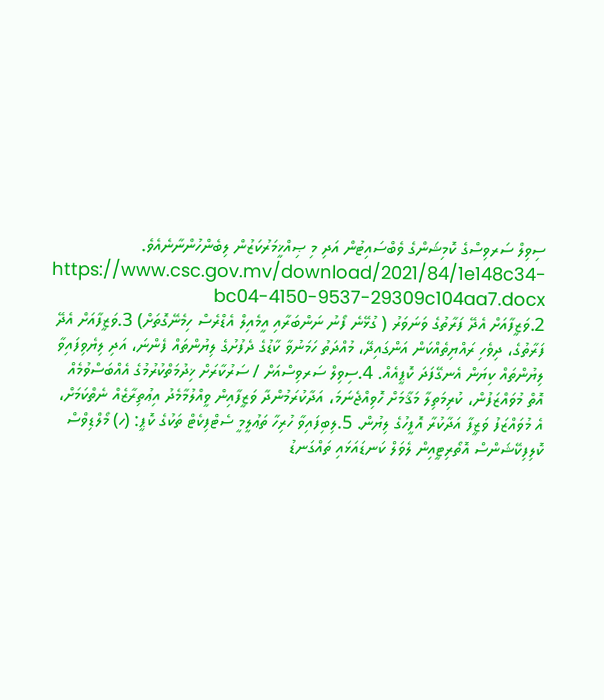ސިވިލް ސަރވިސްގެ ކޮމިޝަންގެ ވެބްސައިޓުން އަދި މި ޞިއްޚީމަރުކަޒުން ލިބެންހުންނާނެއެވެ. https://www.csc.gov.mv/download/2021/84/1e148c34-bc04-4150-9537-29309c104aa7.docx
2.ވަޒީފާއަށް އެދޭ ފަރާތުގެ ވަނަވަރު ( ގުޅޭނެ ފޯނު ނަންބަރާއި އީމެއިލް އެޑްރެސް ހިމެނޭގޮތަށް) 3.ވަޒީފާއަށް އެދޭ ފަރާތުގެ، ދިވެހި ރައްޔިތެއްކަން އަންގައިދޭ، މުއްދަތު ހަމަނުވާ ކާޑުގެ ދެފުށުގެ ލިޔުންތައް ފެންނަ، އަދި ލިޔެވިފައިވާ ލިޔުންތައް ކިޔަން އެނގޭފަދަ ކޮޕީއެއް. 4.ސިވިލް ސަރވިސްއަށް / ސަރުކާރަށް ޚިދުމަތްކުރުމުގެ އެއްބަސްވުމެއް އޮތް މުވައްޒަފުން، ކުރިމަތިލާ މަޤާމަށް ހޮވިއްޖެނަމަ، އަދާކުރަމުންދާ ވަޒީފާއިން ވީއްލުމާމެދު އިޢުތިރާޒެއް ނެތްކަމަށް، އެ މުވައްޒަފު ވަޒީފާ އަދާކުރާ އޮފީހުގެ ލިޔުން. 5.ލިބިފައިވާ ހުރިހާ ތަޢުލީމީ ސެޓްފިކެޓް ތަކުގެ ކޮޕީ: (ހ) މޯލްޑިވްސް ކޮލިފިކޭޝަންސް އޮތޯރިޓީއިން ލެވަލް ކަނޑައަޅައި ތައްގަނޑު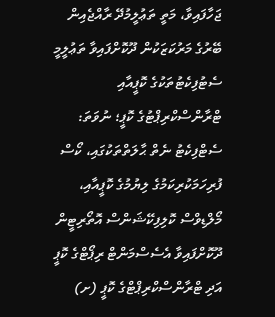ޖަހާފައިވާ، މަތީ ތަޢުލީމުދޭ ރާއްޖެއިން ބޭރުގެ މަރުކަޒަކުން ދޫކޮށްފައިވާ ތަޢުލީމީ ސެޓުފިކެޓުތަކުގެ ކޮޕީއާއި ޓްރާންސްކްރިޕްޓުގެ ކޮޕީ؛ ނުވަތަ: ސެޓްފިކެޓު ނެތް ޙާލަތްތަކުގައި، ކޯސް ފުރިހަމަކުރިކަމުގެ ލިޔުމުގެ ކޮޕީއާއި، މޯލްޑިވްސް ކޮލިފިކޭޝަންސް އޮތޯރިޓީން ދޫކޮށްފައިވާ އެސެސްމަންޓް ރިޕޯޓްގެ ކޮޕީ އަދި ޓްރާންސްކްރިޕްޓްގެ ކޮޕީ (ށ)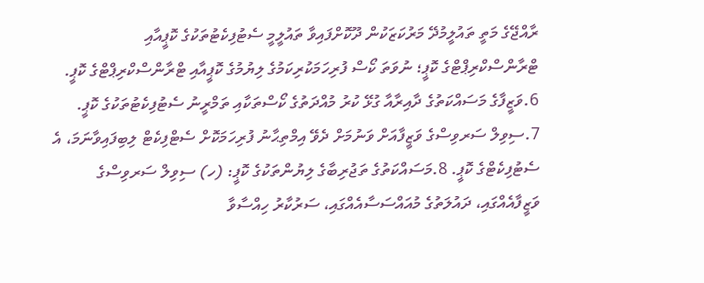ރާއްޖޭގެ މަތީ ތައުލީމުދޭ މަރުކަޒަކުން ދޫކޮށްފައިވާ ތައުލީމީ ސެޓުފިކެޓުތަކުގެ ކޮޕީއާއި ޓްރާންސްކްރިޕްޓްގެ ކޮޕީ؛ ނުވަތަ ކޯސް ފުރިހަމަކުރިކަމުގެ ލިޔުމުގެ ކޮޕީއާއި ޓްރާންސްކްރިޕްޓްގެ ކޮޕީ. 6.ވަޒީފާގެ މަސައްކަތުގެ ދާއިރާއާ ގުޅޭ ކުރު މުއްދަތުގެ ކޯސްތަކާއި ތަމްރީނު ސެޓުފިކެޓުތަކުގެ ކޮޕީ. 7.ސިވިލް ސަރވިސްގެ ވަޒީފާއަށް ވަނުމަށް ދެވޭ އިމްތިޙާނު ފުރިހަމަކޮށް ސެޓްފިކެޓް ލިބިފައިވާނަމަ، އެ ސެޓުފިކެޓްގެ ކޮޕީ. 8.މަސައްކަތުގެ ތަޖުރިބާގެ ލިޔުންތަކުގެ ކޮޕީ: (ހ) ސިވިލް ސަރވިސްގެ ވަޒީފާއެއްގައި، ދައުލަތުގެ މުއައްސަސާއެއްގައި، ސަރުކާރު ހިއްސާވާ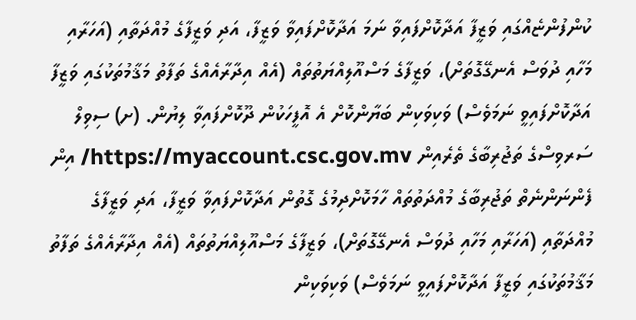ކުންފުންޏެއްގައި ވަޒީފާ އަދާކޮށްފައިވާ ނަމަ އަދާކޮށްފައިވާ ވަޒީފާ، އަދި ވަޒީފާގެ މުއްދަތާއި (އަހަރާއި މަހާއި ދުވަސް އެނގޭގޮތަށް)، ވަޒީފާގެ މަސްއޫލިއްޔަތުތައް (އެއް އިދާރާއެއްގެ ތަފާތު މަޤާމުތަކުގައި ވަޒީފާ އަދާކޮށްފައިވީ ނަމަވެސް) ވަކިވަކިން ބަޔާންކޮށް އެ އޮފީހަކުން ދޫކޮށްފައިވާ ލިޔުން. (ށ) ސިވިލް ސަރވިސްގެ ތަޖުރިބާގެ ތެރެއިން https://myaccount.csc.gov.mv/ އިން ފެންނަންނެތް ތަޖުރިބާގެ މުއްދަތުތައް ހާމަކޮށްދިމުގެ ގޮތުން އަދާކޮށްފައިވާ ވަޒީފާ، އަދި ވަޒީފާގެ މުއްދަތާއި (އަހަރާއި މަހާއި ދުވަސް އެނގޭގޮތަށް)، ވަޒީފާގެ މަސްއޫލިއްޔަތުތައް (އެއް އިދާރާއެއްގެ ތަފާތު މަޤާމުތަކުގައި ވަޒީފާ އަދާކޮށްފައިވީ ނަމަވެސް) ވަކިވަކިން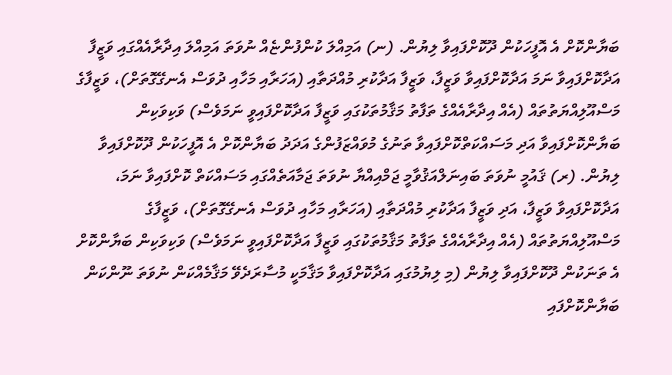ބަޔާންކޮށް އެ އޮފީހަކުން ދޫކޮށްފައިވާ ލިޔުން. (ނ) އަމިއްލަ ކުންފުންޏެއް ނުވަތަ އަމިއްލަ އިދާރާއެއްގައި ވަޒީފާ އަދާކޮށްފައިވާ ނަމަ އަދާކޮށްފައިވާ ވަޒީފާ، ވަޒީފާ އަދާކުރި މުއްދަތާއި (އަހަރާއި މަހާއި ދުވަސް އެނގޭގޮތަށް)، ވަޒީފާގެ މަސްއޫލިއްޔަތުތައް (އެއް އިދާރާއެއްގެ ތަފާތު މަޤާމުތަކުގައި ވަޒީފާ އަދާކޮށްފައިވީ ނަމަވެސް) ވަކިވަކިން ބަޔާންކޮށްފައިވާ އަދި މަސައްކަތްކޮށްފައިވާ ތަނުގެ މުވައްޒަފުންގެ އަދަދު ބަޔާންކޮށް އެ އޮފީހަކުން ދޫކޮށްފައިވާ ލިޔުން. (ރ) ޤައުމީ ނުވަތަ ބައިނަލްއަޤުވާމީ ޖަމްއިއްޔާ ނުވަތަ ޖަމާއަތެއްގައި މަސައްކަތް ކޮށްފައިވާ ނަމަ، އަދާކޮށްފައިވާ ވަޒީފާ، އަދި ވަޒީފާ އަދާކުރި މުއްދަތާއި (އަހަރާއި މަހާއި ދުވަސް އެނގޭގޮތަށް)، ވަޒީފާގެ މަސްއޫލިއްޔަތުތައް (އެއް އިދާރާއެއްގެ ތަފާތު މަޤާމުތަކުގައި ވަޒީފާ އަދާކޮށްފައިވީ ނަމަވެސް) ވަކިވަކިން ބަޔާންކޮށް އެ ތަނަކުން ދޫކޮށްފައިވާ ލިޔުން (މި ލިޔުމުގައި އަދާކޮށްފައިވާ މަޤާމަކީ މުސާރަދެވޭ މަޤާމެއްކަން ނުވަތަ ނޫންކަން ބަޔާންކޮށްފައި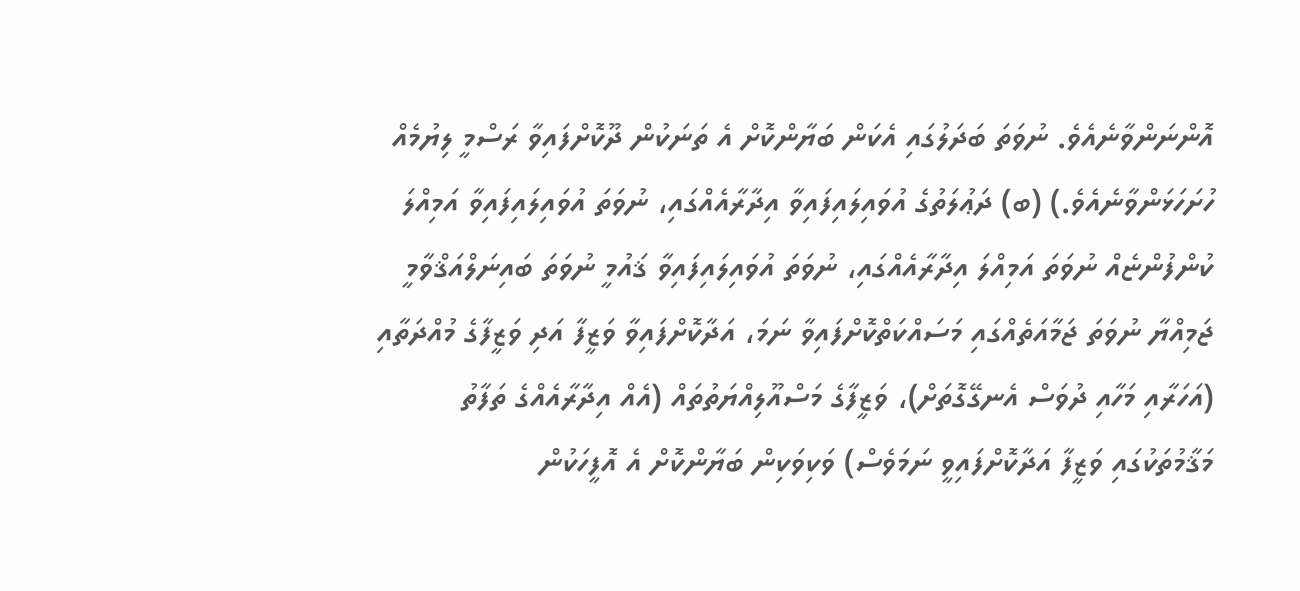އޮންނަންވާނެއެވެ. ނުވަތަ ބަދަލުގައި އެކަން ބަޔާންކޮށް އެ ތަނަކުން ދޫކޮށްފައިވާ ރަސްމީ ލިޔުމެއް ހުށަހަޅަންވާނެއެވެ.) (ބ) ދަޢުލަތުގެ އުވައިލައިފައިވާ އިދާރާއެއްގައި، ނުވަތަ އުވައިލައިފައިވާ އަމިއްލަ ކުންފުންޏެއް ނުވަތަ އަމިއްލަ އިދާރާއެއްގައި، ނުވަތަ އުވައިލައިފައިވާ ޤައުމީ ނުވަތަ ބައިނަލްއަޤްވާމީ ޖަމިއްޔާ ނުވަތަ ޖަމާއަތެއްގައި މަސައްކަތްކޮށްފައިވާ ނަމަ، އަދާކޮށްފައިވާ ވަޒީފާ އަދި ވަޒީފާގެ މުއްދަތާއި (އަހަރާއި މަހާއި ދުވަސް އެނގޭގޮތަށް)، ވަޒީފާގެ މަސްއޫލިއްޔަތުތައް (އެއް އިދާރާއެއްގެ ތަފާތު މަޤާމުތަކުގައި ވަޒީފާ އަދާކޮށްފައިވީ ނަމަވެސް) ވަކިވަކިން ބަޔާންކޮށް އެ އޮފީހަކުން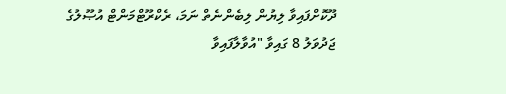ދޫކޮށްފައިވާ ލިޔުން ލިބެންނެތް ނަމަ، ރެކްރޫޓްމަންޓް އުޞޫލުގެ ޖަދުވަލު 8 ގައިވާ "އުވާލާފައިވާ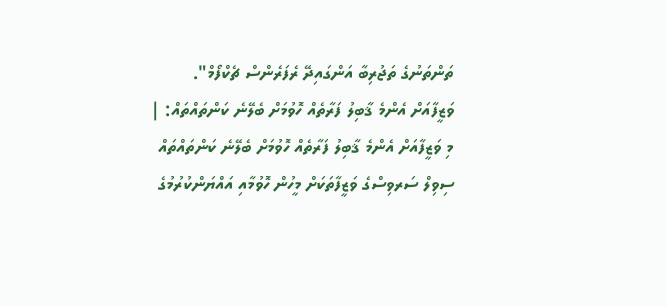ތަންތަނުގެ ތަޖުރިބާ އަންގައިދޭ ރެފަރެންސް ޗެކްފޯމް".
ވަޒީފާއަށް އެންމެ ޤާބިލު ފަރާތެއް ހޮވުމަށް ބެލޭނެ ކަންތައްތައް: |
މި ވަޒީފާއަށް އެންމެ ޤާބިލު ފަރާތެއް ހޮވުމަށް ބެލޭނެ ކަންތައްތައް ސިވިލް ސަރވިސްގެ ވަޒީފާތަކަށް މީހުން ހޮވުމާއި އައްޔަންކުރުމުގެ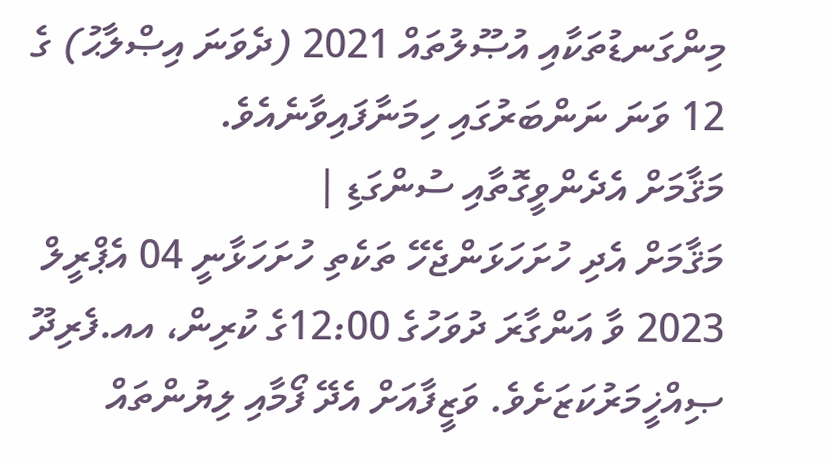މިންގަނޑުތަކާއި އުޞޫލުތައް 2021 (ދެވަނަ އިޞްލާޙު) ގެ 12 ވަނަ ނަންބަރުގައި ހިމަނާފައިވާނެއެވެ.
މަޤާމަށް އެދެންވީގޮތާއި ސުންގަޑި |
މަޤާމަށް އެދި ހުށަހަޅަންޖެހޭ ތަކެތި ހުށަހަޅާނީ 04 އެޕްރީލް 2023 ވާ އަންގާރަ ދުވަހުގެ 12:00ގެ ކުރިން، އއ.ފެރިދޫ ޞިއްޚީމަރުކަޒަށެވެ. ވަޒީފާއަށް އެދޭ ފޯމާއި ލިޔުންތައް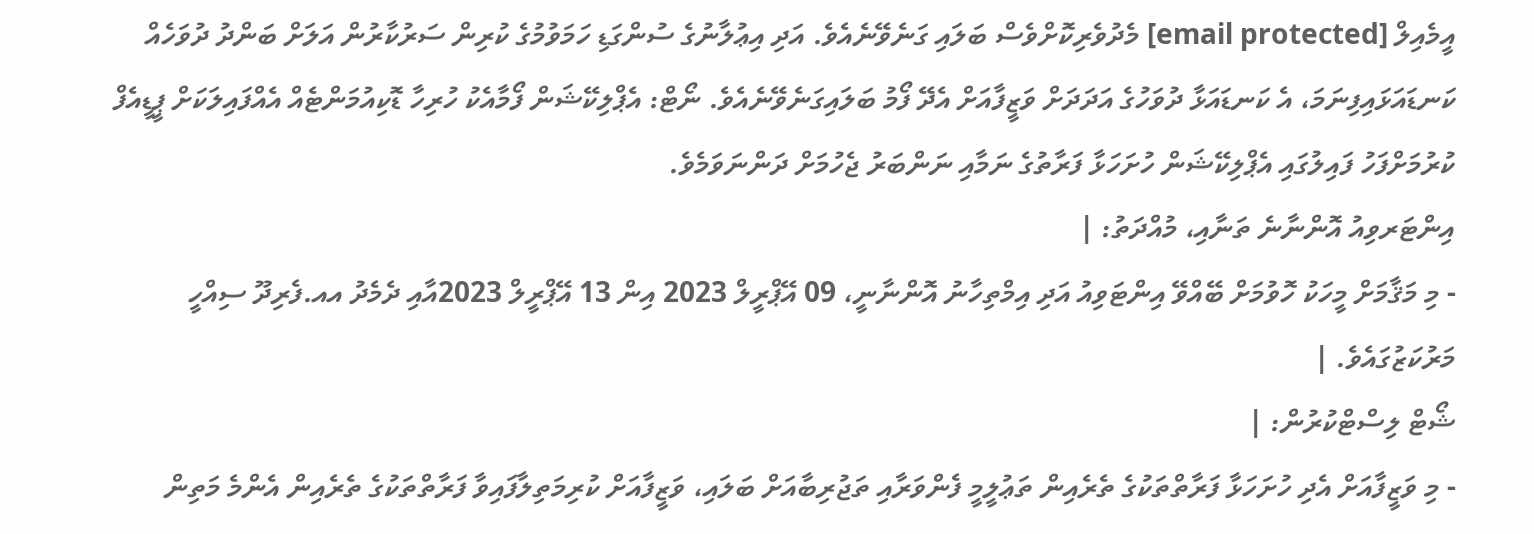އީމެއިލް [email protected] މެދުވެރިކޮށްވެސް ބަލައި ގަނެވޭނެއެވެ. އަދި އިޢުލާނުގެ ސުންގަޑި ހަމަވުމުގެ ކުރިން ސަރުކާރުން އަލަށް ބަންދު ދުވަހެއް ކަނޑައަޅައިފިނަމަ، އެ ކަނޑައަޅާ ދުވަހުގެ އަދަދަށް ވަޒީފާއަށް އެދޭ ފޯމު ބަލައިގަނެވޭނެއެވެ. ނޯޓް: އެޕްލިކޭޝަން ފޯމާއެކު ހުރިހާ ޑޮކިއުމަންޓެއް އެއްފައިލަކަށް ޕީޑީއެފް ކުރުމަށްފަހު ފައިލުގައި އެޕްލިކޭޝަން ހުށަހަޅާ ފަރާތުގެ ނަމާއި ނަންބަރު ޖެހުމަށް ދަންނަވަމެވެ.
އިންޓަރވިއު އޮންނާނެ ތަނާއި، މުއްދަތު: |
- މި މަޤާމަށް މީހަކު ހޮވުމަށް ބޭއްވޭ އިންޓަވިއު އަދި އިމްތިހާނު އޮންނާނީ، 09 އޭޕްރީލް 2023 އިން 13 އޭޕްރީލް 2023އާއި ދެމެދު އއ.ފެރިދޫ ސިއްހީ މަރުކަޒުގައެވެ. |
ޝޯޓް ލިސްޓްކުރުން: |
- މި ވަޒީފާއަށް އެދި ހުށަހަޅާ ފަރާތްތަކުގެ ތެރެއިން ތަޢުލީމީ ފެންވަރާއި ތަޖުރިބާއަށް ބަލައި، ވަޒީފާއަށް ކުރިމަތިލާފައިވާ ފަރާތްތަކުގެ ތެރެއިން އެންމެ މަތިން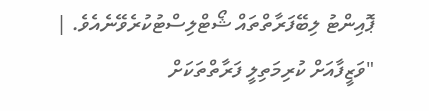ޕޮއިންޓު ލިބޭފަރާތްތައް ޝޯޓްލިސްޓުކުރެވޭނެއެވެ. |
"ވަޒީފާއަށް ކުރިމަތިލީ ފަރާތްތަކަށް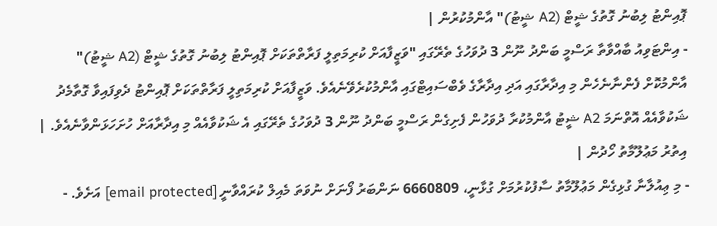ޕޮއިންޓު ލިބުނު ގޮތުގެ ޝީޓް (A2 ޝީޓު)" އާންމުކުރުން |
- އިންޓަވިއު ބާއްވާތާ ރަސްމީ ބަންދު ނޫން 3 ދުވަހުގެ ތެރޭގައި "ވަޒީފާއަށް ކުރިމަތިލީ ފަރާތްތަކަށް ޕޮއިންޓު ލިބުނު ގޮތުގެ ޝީޓް (A2 ޝީޓު)" އާންމުކޮށް ފެންނާނެހެން މި އިދާރާގައި އަދި އިދާރާގެ ވެބްސައިޓްގައި އާންމުކުރެވޭނެއެވެ. ވަޒީފާއަށް ކުރިމަތިލީ ފަރާތްތަކަށް ޕޮއިންޓު ދެވިފައިވާ ގޮތާމެދު ޝަކުވާއެއް އޮތްނަމަ A2 ޝީޓު އާންމުކުރާ ދުވަހުން ފެށިގެން ރަސްމީ ބަންދު ނޫން 3 ދުވަހުގެ ތެރޭގައި އެ ޝަކުވާއެއް މި އިދާރާއަށް ހުށަހަޅަންވާނެއެވެ. |
އިތުރު މަޢުލޫމާތު ހޯދުން |
- މި ޢިއުލާނާ ގުޅިގެން މަޢުލޫމާތު ސާފުކުރުމަށް ގުޅާނީ، 6660809 ނަންބަރު ފޯނަށް ނުވަތަ މެއިލް ކުރައްވާނީ [email protected] އަށެވެ. -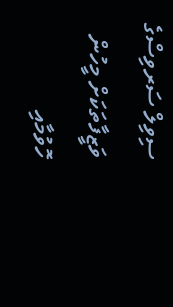ސިވިލް ސަރވިސްގެ ވަޒީފާތަކަށް މީހުން ހޮވުމާއި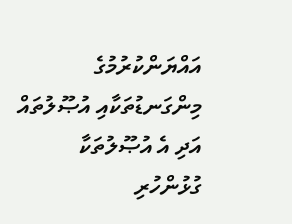އައްޔަންކުރުމުގެ މިންގަނޑުތަކާއި އުޞޫލުތައް އަދި އެ އުޞޫލުތަކާ ގުޅުންހުރި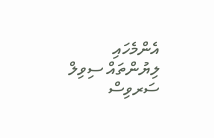އެންމެހައި ލިޔުންތައް ސިވިލް ސަރވިސް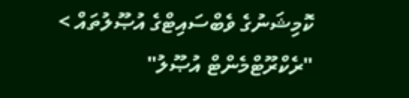ކޮމިޝަނުގެ ވެބްސައިޓްގެ އުޞޫލުތައް > "ރެކްރޫޓްމެންޓް އުޞޫލު"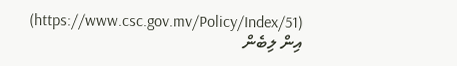(https://www.csc.gov.mv/Policy/Index/51) އިން ލިބެން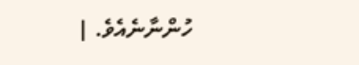ހުންނާނެއެވެ. |